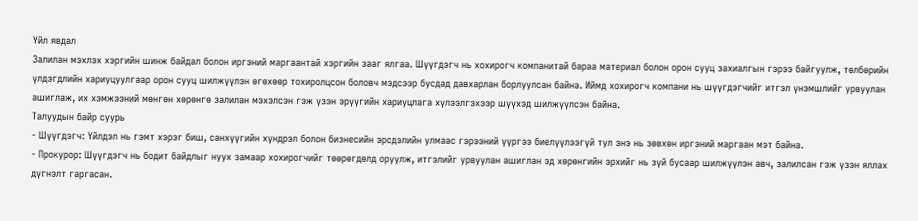Үйл явдал
Залилан мэхлэх хэргийн шинж байдал болон иргэний маргаантай хэргийн зааг ялгаа. Шүүгдэгч нь хохирогч компанитай бараа материал болон орон сууц захиалгын гэрээ байгуулж, төлбөрийн үлдэгдлийн хариуцуулгаар орон сууц шилжүүлэн өгөхөөр тохиролцсон боловч мэдсээр бусдад давхарлан борлуулсан байна. Иймд хохирогч компани нь шүүгдэгчийг итгэл үнэмшлийг урвуулан ашиглаж, их хэмжээний мөнгөн хөрөнгө залилан мэхэлсэн гэж үзэн эрүүгийн хариуцлага хүлээлгэхээр шүүхэд шилжүүлсэн байна.
Талуудын байр суурь
- Шүүгдэгч: Үйлдэл нь гэмт хэрэг биш, санхүүгийн хүндрэл болон бизнесийн эрсдэлийн улмаас гэрээний үүргээ биелүүлээгүй тул энэ нь зөвхөн иргэний маргаан мэт байна.
- Прокурор: Шүүгдэгч нь бодит байдлыг нуух замаар хохирогчийг төөрөгдөлд оруулж, итгэлийг урвуулан ашиглан эд хөрөнгийн эрхийг нь зүй бусаар шилжүүлэн авч, залилсан гэж үзэн яллах дүгнэлт гаргасан.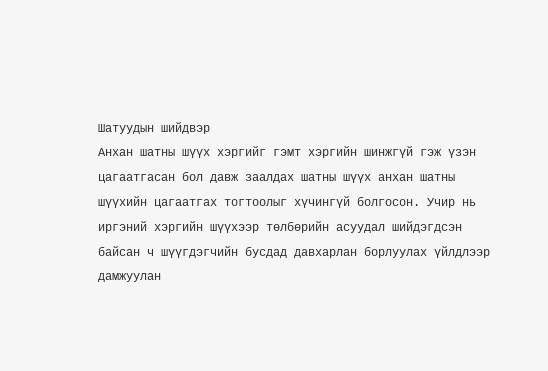Шатуудын шийдвэр
Анхан шатны шүүх хэргийг гэмт хэргийн шинжгүй гэж үзэн цагаатгасан бол давж заалдах шатны шүүх анхан шатны шүүхийн цагаатгах тогтоолыг хүчингүй болгосон. Учир нь иргэний хэргийн шүүхээр төлбөрийн асуудал шийдэгдсэн байсан ч шүүгдэгчийн бусдад давхарлан борлуулах үйлдлээр дамжуулан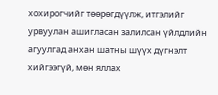хохирогчийг төөрөгдүүлж, итгэлийг урвуулан ашигласан залилсан үйлдлийн агуулгад анхан шатны шүүх дүгнэлт хийгээгүй, мөн яллах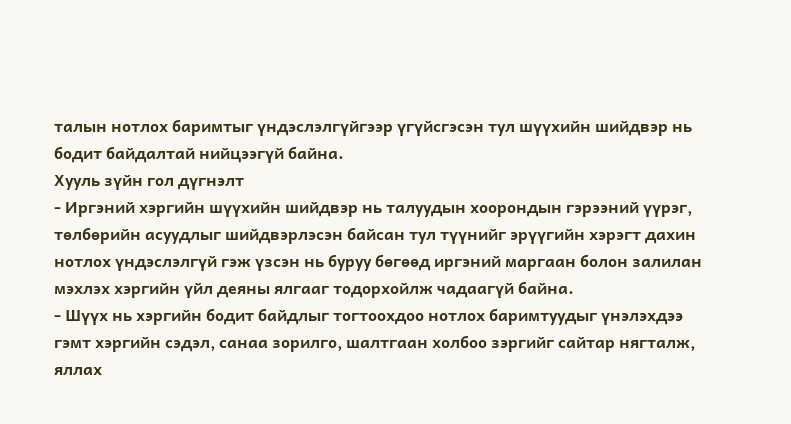талын нотлох баримтыг үндэслэлгүйгээр үгүйсгэсэн тул шүүхийн шийдвэр нь бодит байдалтай нийцээгүй байна.
Хууль зүйн гол дүгнэлт
- Иргэний хэргийн шүүхийн шийдвэр нь талуудын хоорондын гэрээний үүрэг, төлбөрийн асуудлыг шийдвэрлэсэн байсан тул түүнийг эрүүгийн хэрэгт дахин нотлох үндэслэлгүй гэж үзсэн нь буруу бөгөөд иргэний маргаан болон залилан мэхлэх хэргийн үйл деяны ялгааг тодорхойлж чадаагүй байна.
- Шүүх нь хэргийн бодит байдлыг тогтоохдоо нотлох баримтуудыг үнэлэхдээ гэмт хэргийн сэдэл, санаа зорилго, шалтгаан холбоо зэргийг сайтар нягталж, яллах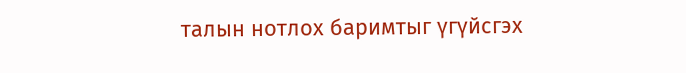талын нотлох баримтыг үгүйсгэх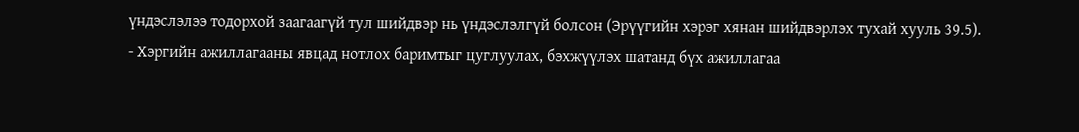үндэслэлээ тодорхой заагаагүй тул шийдвэр нь үндэслэлгүй болсон (Эрүүгийн хэрэг хянан шийдвэрлэх тухай хууль 39.5).
- Хэргийн ажиллагааны явцад нотлох баримтыг цуглуулах, бэхжүүлэх шатанд бүх ажиллагаа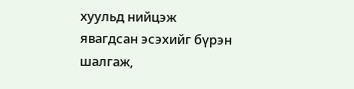хуульд нийцэж явагдсан эсэхийг бүрэн шалгаж,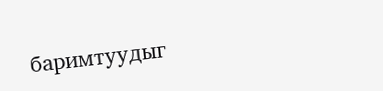баримтуудыг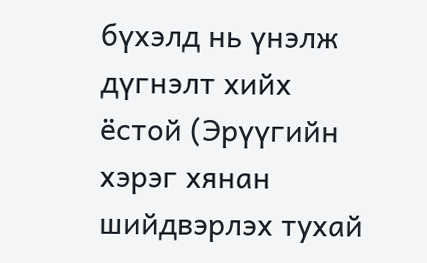бүхэлд нь үнэлж дүгнэлт хийх ёстой (Эрүүгийн хэрэг хянан шийдвэрлэх тухай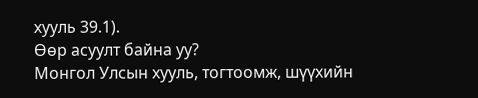хууль 39.1).
Өөр асуулт байна уу?
Монгол Улсын хууль, тогтоомж, шүүхийн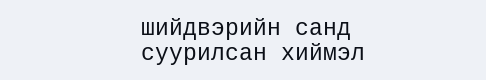шийдвэрийн санд суурилсан хиймэл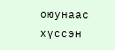оюунаас хүссэн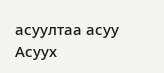асуултаа асуу
Асуух